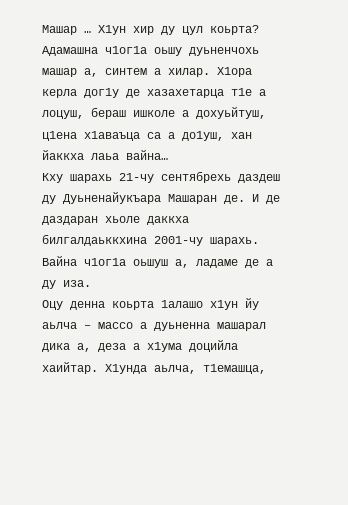Машар … Х1ун хир ду цул коьрта? Адамашна ч1ог1а оьшу дуьненчохь машар а, синтем а хилар. Х1ора керла дог1у де хазахетарца т1е а лоцуш, бераш ишколе а дохуьйтуш, ц1ена х1аваъца са а до1уш, хан йаккха лаьа вайна…
Кху шарахь 21-чу сентябрехь даздеш ду Дуьненайукъара Машаран де. И де даздаран хьоле даккха билгалдаьккхина 2001-чу шарахь. Вайна ч1ог1а оьшуш а, ладаме де а ду иза.
Оцу денна коьрта 1алашо х1ун йу аьлча – массо а дуьненна машарал дика а, деза а х1ума доцийла хаийтар. Х1унда аьлча, т1емашца,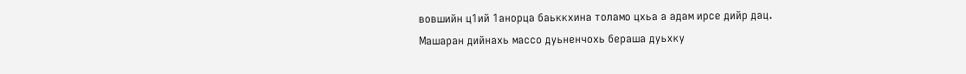вовшийн ц1ий 1анорца баьккхина толамо цхьа а адам ирсе дийр дац.
Машаран дийнахь массо дуьненчохь бераша дуьхку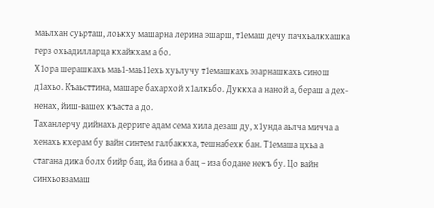маьлхан суьрташ, лоькху машарна лерина эшарш, т1емаш дечу пачхьалкхашка герз охьадилларца кхайкхам а бо.
Х1ора шерашкахь маь1-маь11ехь хуьлучу т1емашкахь эзарнашкахь синош д1ахьо. Къаьсттина, машаре бахархой х1алкьбо. Дуккха а наной а, бераш а дех-ненах, йиш-вашех къаста а до.
Таханлерчу дийнахь дерриге адам сема хила дезаш ду, х1унда аьлча мичча а хенахь кхерам бу вайн синтем галбаккха, тешнабехк бан. Т1емаша цхьа а стагана дика болх бийр бац, йа бина а бац – иза бодане некъ бу. Цо вайн синхьовзамаш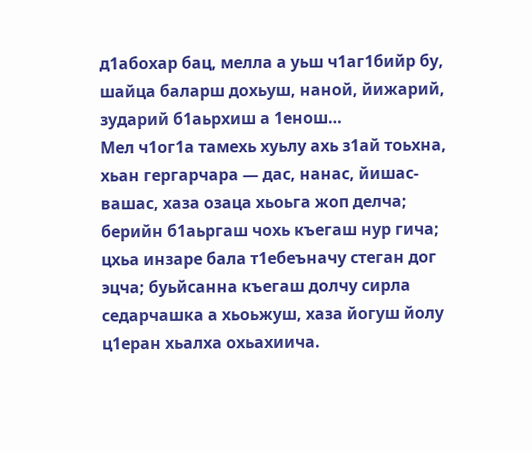д1абохар бац, мелла а уьш ч1аг1бийр бу, шайца баларш дохьуш, наной, йижарий, зударий б1аьрхиш а 1енош…
Мел ч1ог1а тамехь хуьлу ахь з1ай тоьхна, хьан гергарчара — дас, нанас, йишас-вашас, хаза озаца хьоьга жоп делча; берийн б1аьргаш чохь къегаш нур гича; цхьа инзаре бала т1ебеъначу стеган дог эцча; буьйсанна къегаш долчу сирла седарчашка а хьоьжуш, хаза йогуш йолу ц1еран хьалха охьахиича.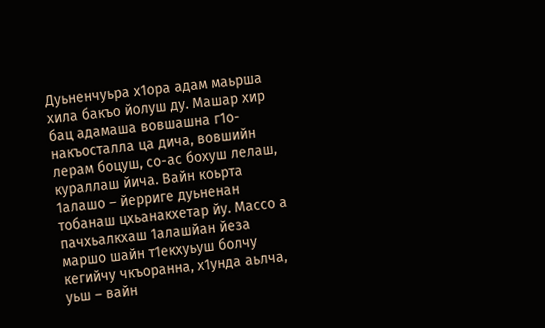Дуьненчуьра х1ора адам маьрша хила бакъо йолуш ду. Машар хир бац адамаша вовшашна г1о-накъосталла ца дича, вовшийн лерам боцуш, со-ас бохуш лелаш, кураллаш йича. Вайн коьрта 1алашо – йерриге дуьненан тобанаш цхьанакхетар йу. Массо а пачхьалкхаш 1алашйан йеза маршо шайн т1екхуьуш болчу кегийчу чкъоранна, х1унда аьлча, уьш – вайн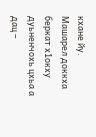кхане йу.
Машарел доккха беркат х1окху дуьненчохь цхьа а дац –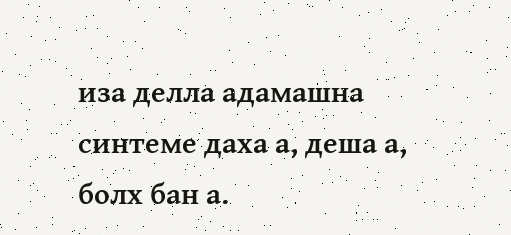иза делла адамашна синтеме даха а, деша а, болх бан а.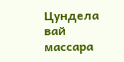Цундела вай массара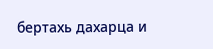бертахь дахарца и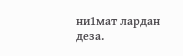ни1мат лардан деза.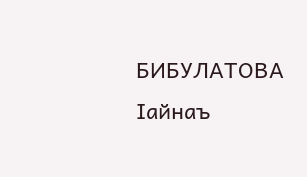БИБУЛАТОВА Iайнаъ